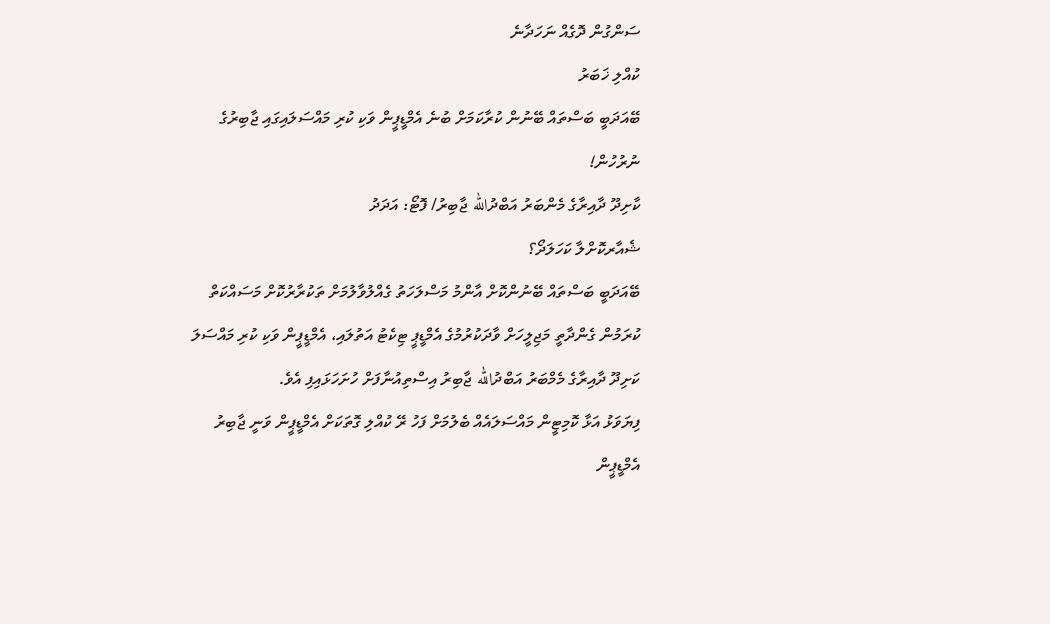ސަންގުން ދޮގެއް ނަހަދާނެ
ކުއްލި ޚަބަރު
ބޭއަދަބީ ބަސްތައް ބޭނުން ކުރާކަމަށް ބުނެ އެމްޑީޕީން ވަކި ކުރި މައްސަލައިގައި ޖާބިރުގެ ނުރުހުން!
ކާށިދޫ ދާއިރާގެ މެންބަރު އަބްދުالله ޖާބިރު/ ފޮޓޯ: އަދަދު
ޝެއާރކޮށްލާ ކަހަލަދޯ؟
ބޭއަދަބީ ބަސްތައް ބޭނުންކޮށް އާންމު މަސްލަހަތު ގެއްލުވާލުމަށް ތަކުރާރުކޮށް މަސައްކަތް ކުރަމުން ގެންދާތީ މަޖިލީހަށް ވާދަކުރުމުގެ އެމްޑީޕީ ޓިކެޓު އަތުލައި، އެމްޑީޕީން ވަކި ކުރި މައްސަލަ ކަށިދޫ ދާއިރާގެ މެމްބަރު އަބްދުالله ޖާބިރު އިސްތިއުނާފަށް ހުށަހަޅައިފި އެވެ.
ފިޔަވަޅު އަޅާ ކޮމިޓީން މައްސަލައެއް ބެލުމަށް ފަހު ރޭ ކުއްލި ގޮތަކަށް އެމްޑީޕީން ވަނީ ޖާބިރު އެމްޑީޕީން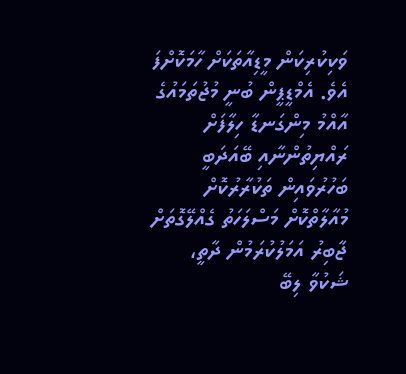ވަކިކުރިކަން މީޑިއާތަކަށް ހާމަކޮށްފަ އެވެ. އެމްޑީޕީން ބުނީ މުޖުތަމައުގެ އާއްމު މިންގަނޑާ ހިލާފަށް ރައްޔިތުންނާއި ބޭއަދަބީ ބަހުރުވައިން ތަކުރާރުކޮށް މުއާލާތްކޮށް މަސްލަހަތު ގެއްލޭގޮތަށް ޖާބިރު އަމަލުކުރަމުން ދާތީ، ޝަކުވާ ލިބޭ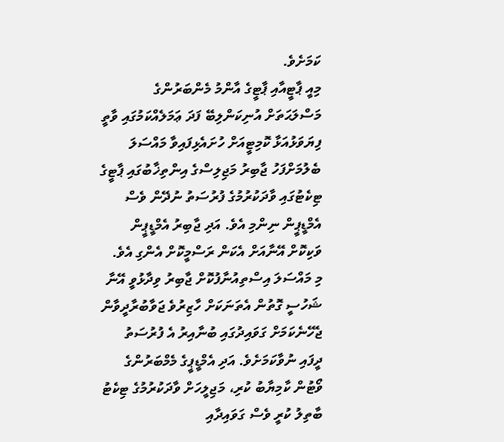ކަމަށެވެ.
މިއީ ޕާޓީއާއި ޕާޓީގެ އާންމު މެންބަރުންގެ މަސްލަޙަތަށް އުނިކަންލިބޭ ފަދަ ޢަމަލެއްކަމުގައި ވާތީ  ފިޔަވަޅުއަޅާ ކޮމިޓީއަށް ހުށައެޅިފައިވާ މައްސަލަ ބެލުމަށްފަހު ޖާބިރު މަޖިލިސްގެ އިންތިޚާބުގައި ޕާޓީގެ ޓިކެޓުގައި ވާދަކުރުމުގެ ފުރުސަތު ނުދޭން ވެސް އެމްޑީޕީން ނިންމި އެވެ. އަދި ޖާބިރު އެމްޑީޕީން ވަކިކޮށް އޭނާއަށް އެކަން ރަސްމީކޮށް އެންގި އެވެ.
މި މައްސަލަ އިސްތިއުނާފުކޮށް ޖާބިރު ވިދާޅުވީ އޭނާ ޝަހުސީ ގޮތުން އެތަނަކަށް ހާޒިރުވެ ޖަވާބުރާދީވާން ޖެހޭނެކަމަށް ގަވައިދުގައި ބުނާއިރު އެ ފުރުސަތު ދީފައި ނުވާކަމަށެވެ. އަދި އެމްޑީޕީގެ މެމްބަރުންގެ ވޯޓުން ކާމިޔާބު ކުރި، މަޖިލީހަށް ވާދަކުރުމުގެ ޓިކެޓު ބާތިލު ކުރީ ވެސް ގަވައިދާއި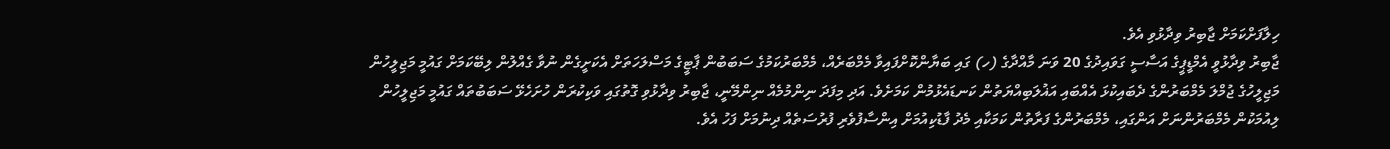ހިލާފަށްކަމަށް ޖާބިރު ވިދާޅުވި އެވެ.
ޖާބިރު ވިދާޅުވީ އެމްޑީޕީގެ އަސާސީ ގަވައިދުގެ 20 ވަނަ މާއްދާގެ (ހ) ގައި ބަޔާންކޮށްފައިވާ މެމްބަރެއް، މެމްބަރުކަމުގެ ސަބަބުން ޕާޓީގެ މަސްލަހަތަށް އެކަށީގެން ނުވާ ގެއްލުން ލިބޭކަމަށް ގައުމީ މަޖިލީހުން މަޖިލީހުގެ ޖުމްލަ މެމްބަރުންގެ ދެބައިކުޅަ އެއްބައި އަޣުލަބިއްޔަތުން ކަނޑައެޅުމުން ކަމަށެވެ. އަދި މިފަދަ ނިންމުމެއް ނިންމޭނީ، ޖާބިރު ވިދާޅުވި ގޮތުގައި ވަކިކުރަން ހުށަހެޅޭ ސަބަބުތައް ގައުމީ މަޖިލީހުން ލިއުމަކުން މެމްބަރުންނަށް އަންގައި، މެމްބަރުންގެ ފަރާތުން ކަމަކާއި މެދު ފާޑުކިއުމަށް އިންސާފުވެރި ފުރުސަތެއް ދިނުމަށް ފަހު އެވެ.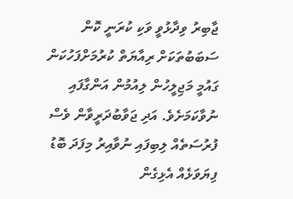ޖާބިރު ވިދާޅުވީ ވަކި ކުރަނީ ކޮން ސަބަބުތަކަށް ރިއާޔަތް ކުރުމަށްފަހުކަން ގައުމީ މަޖިލީހުން ލިއުމުން އަންގާފައި ނުވާކަމަށެވެ. އަދި ޖަވާބުދަރީވާން ވެސް ފުރުސަތެއް ލިބިފައި ނުވާއިރު މިފަދަ ބޮޑު ފިޔަވަޅެއް އެޅިގެން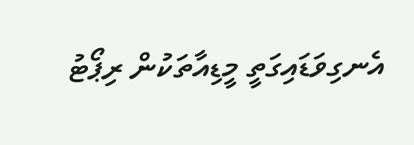އެނގިވަޑައިގަތީ މީޑިއާތަކުން ރިޕޯޓު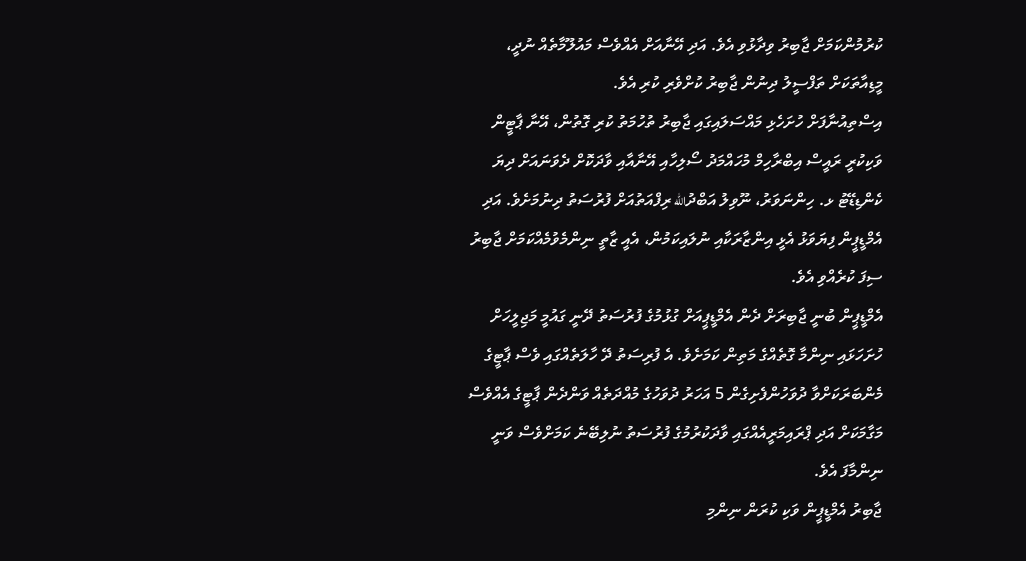ކުރުމުންކަމަށް ޖާބިރު ވިދާޅުވި އެވެ. އަދި އޭނާއަށް އެއްވެސް މައުލޫމާތެއް ނުދީ، މީޑިއާތަކަށް ތަފްސީލު ދިނުން ޖާބިރު ކުށްވެރި ކުރި އެވެ.
އިސްތިއުނާފަށް ހުށަހެޅި މައްސަލައިގައި ޖާބިރު ތުހުމަތު ކުރި ގޮތުން، އޭނާ ޕާޓީން ވަކިކުރީ ރައީސް އިބްރާހިމް މުހައްމަދު ސޯލިހާއި އޭނާއާއި ވާދަކޮށް ދެވަނައަށް ދިޔަ ކެންޑިޑޭޓު ޅ. ހިންނަވަރު، ނޫވިލު އަބްދުالله ރިފްއަތުއަށް ފުރުސަތު ދިނުމަށެވެ. އަދި އެމްޑީޕީން ފިޔަވަޅު އެޅީ އިންޒާރަކާއި ނުލައިކަމުން، އެއީ ޒާތީ ނިންމެވުމެއްކަމަށް ޖާބިރު ސިފަ ކުރެއްވި އެވެ.
އެމްޑީޕީން ބުނީ ޖާބިރަށް ދެން އެމްޑީޕީއަށް ގުޅުމުގެ ފުރުސަތު ދޭނީ ގައުމީ މަޖިލީހަށް ހުށަހަޅައި ނިންމާ ގޮތެއްގެ މަތިން ކަމަށެވެ. އެ ފުރިސަތު ދޭ ހާލަތެއްގައި ވެސް ޕާޓީގެ މެންބަރަކަށްވާ ދުވަހުންފެށިގެން 5 އަހަރު ދުވަހުގެ މުއްދަތެއް ވަންދެން ޕާޓީގެ އެއްވެސް މަގާމަކަށް އަދި ޕްރައިމަރީއެއްގައި ވާދަކުރުމުގެ ފުރުސަތު ނުލިބޭނެ ކަމަށްވެސް ވަނީ ނިންމާފަ އެވެ.
ޖާބިރު އެމްޑީޕީން ވަކި ކުރަން ނިންމި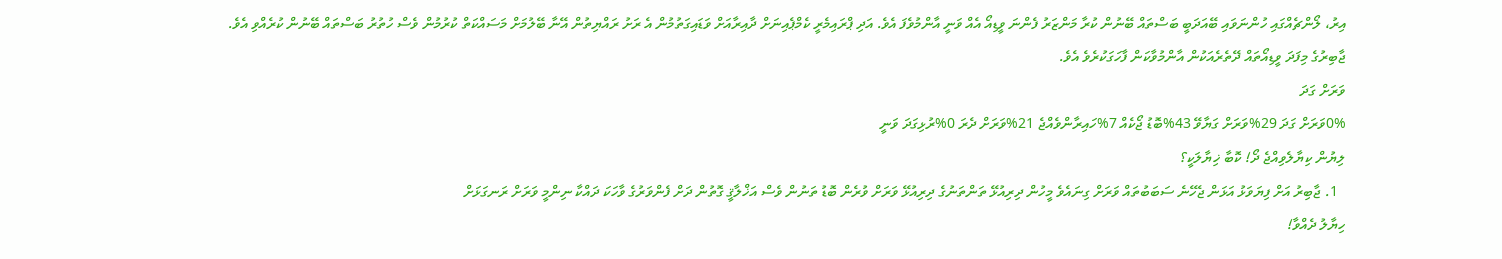އިރު، ލޯންޗެއްގައި ހުންނަވައި ބޭއަދަބީ ބަސްތައް ބޭނުން ކުރާ މަންޒަރު ފެންނަ ވީޑިއޯ އެއް ވަނީ އާންމުވެފަ އެވެ. އަދި ޕްރައިމެރީ ކެމްޕެއިނަށް ދާއިރާއަށް ވަޑައިގަތުމުން އެ ރަށު ރައްޔިތުން އޭނާ ބޭލުމަށް މަސައްކަތް ކުރުމުން ވެސް ހުތުރު ބަސްތައް ބޭނުން ކުރެއްވި އެވެ.
ޖާބިރުގެ މިފަދަ ވީޑިއޯތައް ދޭތެރެއަކުން އާންމުވާކަން ފާހަގަކުރެވެ އެވެ.
ވަރަށް ގަދަ
0%ވަރަށް ގަދަ 29%ވަރަށް ގަޔާވޭ 43%ބޮޑު ޖޯކެއް 7%ހައިރާންވެއްޖެ 21%ވަރަށް ދެރަ 0%ރުޅިގަދަ ވަނީ
ލިޔުން ކިޔާލެވިއްޖެ ދޯ! ކޮބާ ޚިޔާލަކީ؟
  1. ޖާބިރު އަށް ފިޔަވަޅު އަޅަން ޖެހޭނެ ސަބަބުތައް ވަރަށް ގިނައެވެ މީހުން ދިރިއުޅޭ ތަންތަނުގެ ދިރިއުޅޭ ވަރަށް ވުރެން ބޮޑު ތަނުން ވެސް އަޚްލާޤީ ގޮތުން ދަށް ފެންވަރުގެ ވާހަކަ ދައްކާ ނިންމީ ވަރަށް ރަނގަޅަށް
ހިޔާލު ދެއްވާ!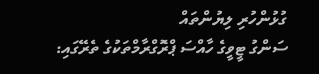ގުޅުންހުރި ލިޔުންތައް
ސަންގު ޓީވީގެ ހާއްސަ ޕްރޮގްރާމްތަކުގެ ތެރޭގައި: